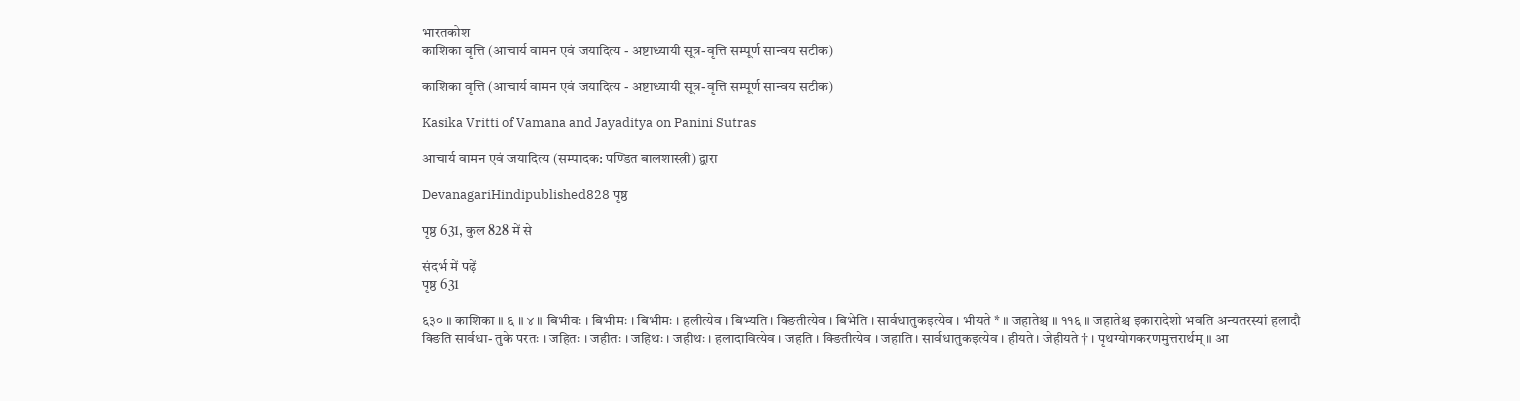भारतकोश
काशिका वृत्ति (आचार्य वामन एवं जयादित्य - अष्टाध्यायी सूत्र-वृत्ति सम्पूर्ण सान्वय सटीक)

काशिका वृत्ति (आचार्य वामन एवं जयादित्य - अष्टाध्यायी सूत्र-वृत्ति सम्पूर्ण सान्वय सटीक)

Kasika Vritti of Vamana and Jayaditya on Panini Sutras

आचार्य वामन एवं जयादित्य (सम्पादक: पण्डित बालशास्त्री) द्वारा

DevanagariHindipublished828 पृष्ठ

पृष्ठ 631, कुल 828 में से

संदर्भ में पढ़ें
पृष्ठ 631

६३० ॥ काशिका ॥ ६ ॥ ४ ॥ बिभीवः । बिभीमः । बिभीमः । हलीत्येव । बिभ्यति । क्ङितीत्येव । बिभेति । सार्वधातुकइत्येव । भीयते * ॥ जहातेश्च ॥ ११६ ॥ जहातेश्च इकारादेशो भवति अन्यतरस्यां हलादौ क्ङिति सार्वधा- तुके परतः । जहितः । जहीतः । जहिथः । जहीथः । हलादावित्येव । जहति । क्ङितीत्येव । जहाति । सार्वधातुकइत्येव । हीयते । जेहीयते † । पृथग्योगकरणमुत्तरार्थम् ॥ आ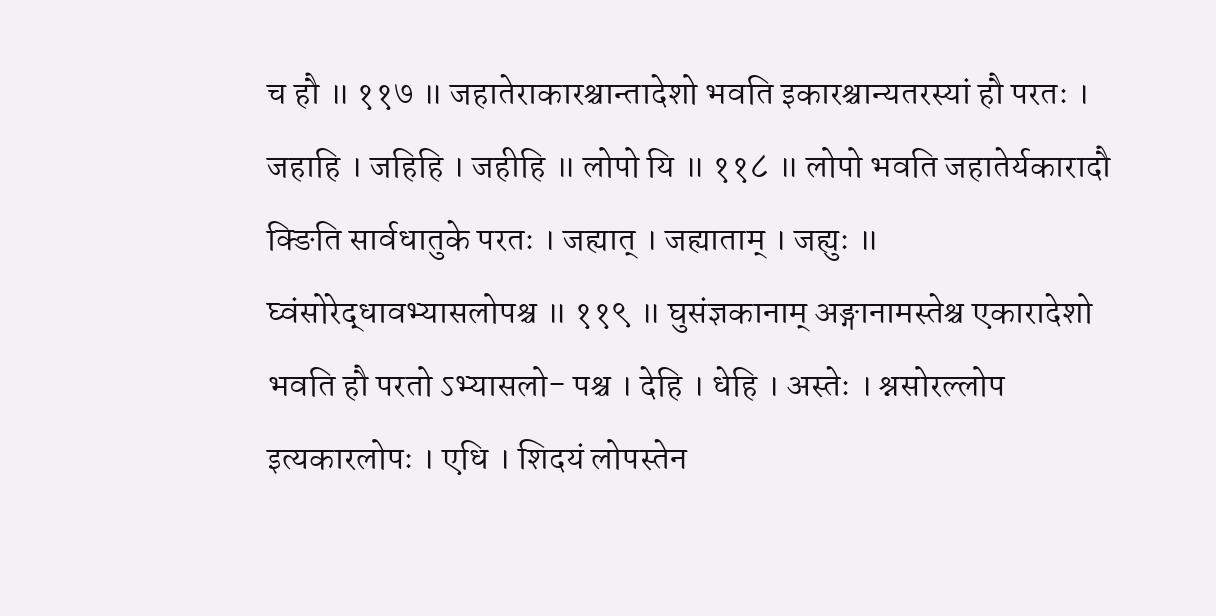च हौ ॥ ११७ ॥ जहातेराकारश्चान्तादेशो भवति इकारश्चान्यतरस्यां हौ परतः । जहाहि । जहिहि । जहीहि ॥ लोपो यि ॥ ११८ ॥ लोपो भवति जहातेर्यकारादौ क्ङिति सार्वधातुके परतः । जह्यात् । जह्याताम् । जह्युः ॥ घ्वंसोरेद्धावभ्यासलोपश्च ॥ ११९ ॥ घुसंज्ञकानाम् अङ्गानामस्तेश्च एकारादेशो भवति हौ परतो ऽभ्यासलो- पश्च । देहि । धेहि । अस्तेः । श्नसोरल्लोप इत्यकारलोपः । एधि । शिदयं लोपस्तेन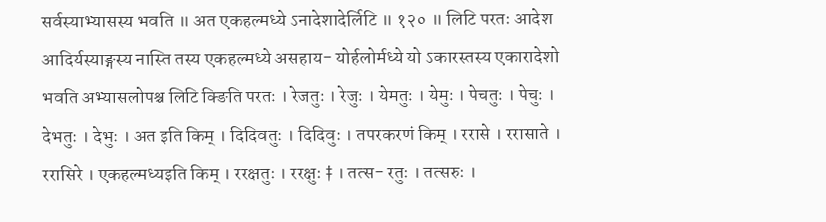सर्वस्याभ्यासस्य भवति ॥ अत एकहल्मध्ये ऽनादेशादेर्लिटि ॥ १२० ॥ लिटि परतः आदेश आदिर्यस्याङ्गस्य नास्ति तस्य एकहल्मध्ये असहाय- योर्हलोर्मध्ये यो ऽकारस्तस्य एकारादेशो भवति अभ्यासलोपश्च लिटि क्ङिति परतः । रेजतुः । रेजुः । येमतुः । येमुः । पेचतुः । पेचुः । देभतुः । देभुः । अत इति किम् । दिदिवतुः । दिदिवुः । तपरकरणं किम् । ररासे । ररासाते । ररासिरे । एकहल्मध्यइति किम् । ररक्षतुः । ररक्षुः ‡ । तत्स- रतुः । तत्सरुः ।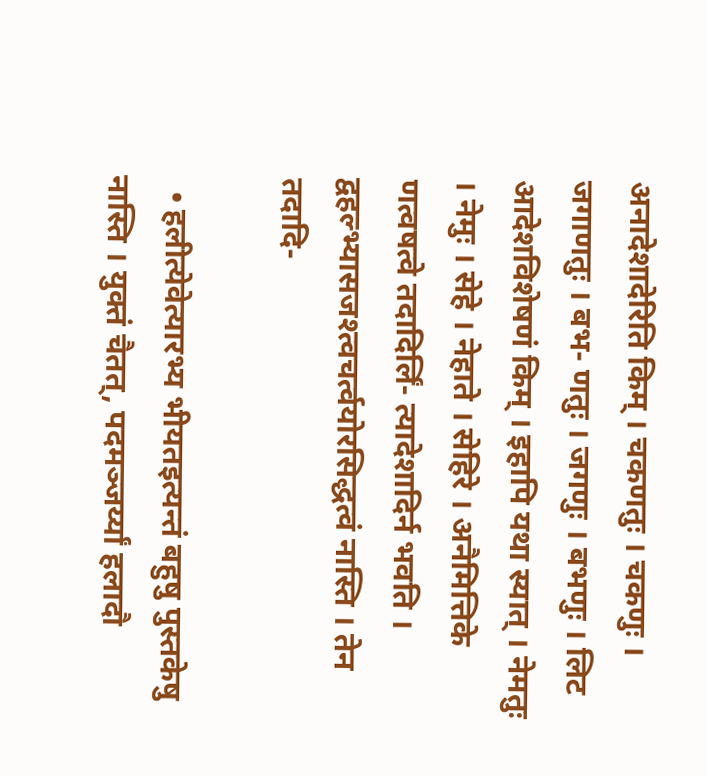अनादेशादेरिति किम् । चकणतुः । चकणुः । जगाणतुः । बभ- णतुः । जगणुः । बभणुः । लिट आदेशविशेषणं किम् । इहापि यथा स्यात् । नेमतुः । नेमुः । सेहे । नेहाते । सेहिरे । अनैमित्तिके णत्वषत्वे तदादिर्लिं- त्यादेशादिर्न भवति । द्वहल्भ्यासजश्त्वचर्त्वयोरसिद्धत्वं नास्ति । तेन तदादि-

  • हलीत्येवेत्यारभ्य भीयतइत्यन्तं बहुषु पुस्तकेषु नास्ति । युक्तं चैतत्, पदमञ्जर्य्यां हलादौ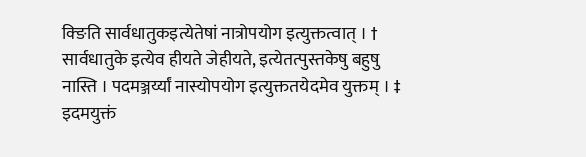क्ङिति सार्वधातुकइत्येतेषां नात्रोपयोग इत्युक्तत्वात् । † सार्वधातुके इत्येव हीयते जेहीयते, इत्येतत्पुस्तकेषु बहुषु नास्ति । पदमञ्जर्य्यां नास्योपयोग इत्युक्ततयेदमेव युक्तम् । ‡ इदमयुक्तं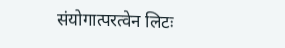संयोगात्परत्वेन लिटः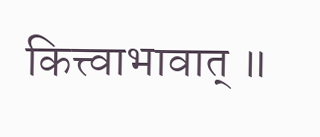कित्त्वाभावात् ॥